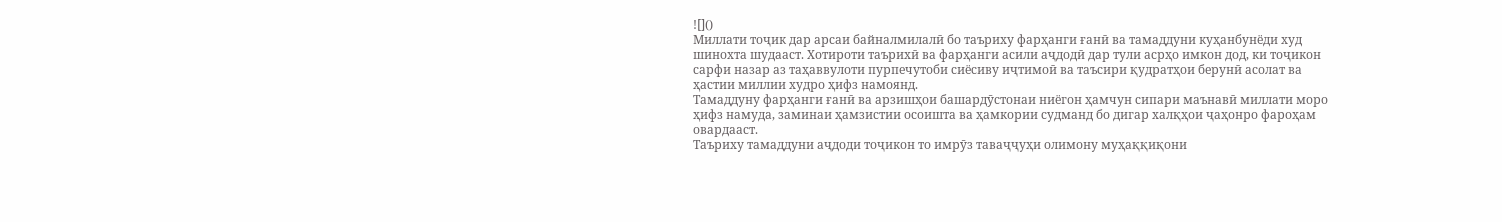![]()
Миллати тоҷик дар арсаи байналмилалӣ бо таъриху фарҳанги ғанӣ ва тамаддуни куҳанбунёди худ шинохта шудааст. Хотироти таърихӣ ва фарҳанги асили аҷдодӣ дар тули асрҳо имкон дод, ки тоҷикон сарфи назар аз таҳаввулоти пурпечутоби сиёсиву иҷтимоӣ ва таъсири қудратҳои берунӣ асолат ва ҳастии миллии худро ҳифз намоянд.
Тамаддуну фарҳанги ғанӣ ва арзишҳои башардӯстонаи ниёгон ҳамчун сипари маънавӣ миллати моро ҳифз намуда, заминаи ҳамзистии осоишта ва ҳамкории судманд бо дигар халқҳои ҷаҳонро фароҳам овардааст.
Таъриху тамаддуни аҷдоди тоҷикон то имрӯз таваҷҷуҳи олимону муҳаққиқони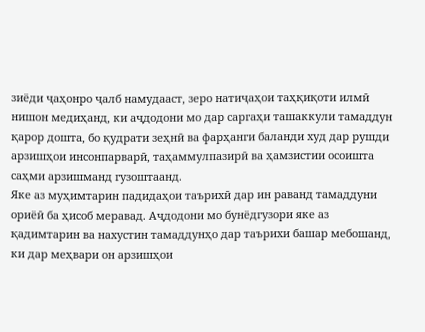зиёди ҷаҳонро ҷалб намудааст, зеро натиҷаҳои таҳқиқоти илмӣ нишон медиҳанд, ки аҷдодони мо дар саргаҳи ташаккули тамаддун қарор дошта, бо қудрати зеҳнӣ ва фарҳанги баланди худ дар рушди арзишҳои инсонпарварӣ, таҳаммулпазирӣ ва ҳамзистии осоишта саҳми арзишманд гузоштаанд.
Яке аз муҳимтарин падидаҳои таърихӣ дар ин раванд тамаддуни ориёӣ ба ҳисоб меравад. Аҷдодони мо бунёдгузори яке аз қадимтарин ва нахустин тамаддунҳо дар таърихи башар мебошанд, ки дар меҳвари он арзишҳои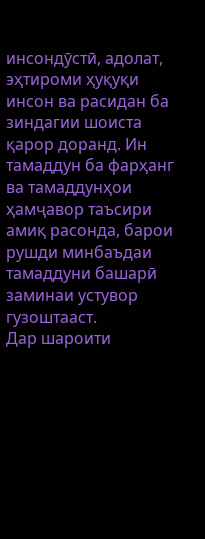инсондӯстӣ, адолат, эҳтироми ҳуқуқи инсон ва расидан ба зиндагии шоиста қарор доранд. Ин тамаддун ба фарҳанг ва тамаддунҳои ҳамҷавор таъсири амиқ расонда, барои рушди минбаъдаи тамаддуни башарӣ заминаи устувор гузоштааст.
Дар шароити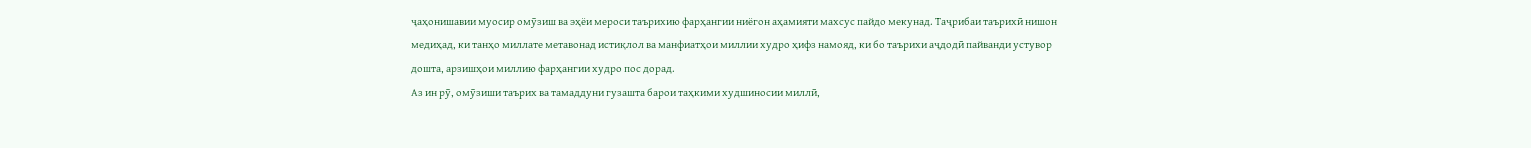ҷаҳонишавии муосир омӯзиш ва эҳёи мероси таърихию фарҳангии ниёгон аҳамияти махсус пайдо мекунад. Таҷрибаи таърихӣ нишон медиҳад, ки танҳо миллате метавонад истиқлол ва манфиатҳои миллии худро ҳифз намояд, ки бо таърихи аҷдодӣ пайванди устувор дошта, арзишҳои миллию фарҳангии худро пос дорад.
Аз ин рӯ, омӯзиши таърих ва тамаддуни гузашта барои таҳкими худшиносии миллӣ,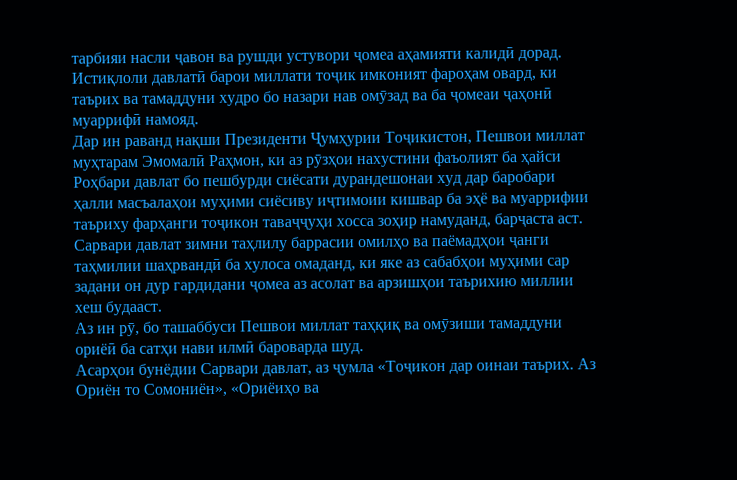тарбияи насли ҷавон ва рушди устувори ҷомеа аҳамияти калидӣ дорад.
Истиқлоли давлатӣ барои миллати тоҷик имконият фароҳам овард, ки таърих ва тамаддуни худро бо назари нав омӯзад ва ба ҷомеаи ҷаҳонӣ муаррифӣ намояд.
Дар ин раванд нақши Президенти Ҷумҳурии Тоҷикистон, Пешвои миллат муҳтарам Эмомалӣ Раҳмон, ки аз рӯзҳои нахустини фаъолият ба ҳайси Роҳбари давлат бо пешбурди сиёсати дурандешонаи худ дар баробари ҳалли масъалаҳои муҳими сиёсиву иҷтимоии кишвар ба эҳё ва муаррифии таъриху фарҳанги тоҷикон таваҷҷуҳи хосса зоҳир намуданд, барҷаста аст.
Сарвари давлат зимни таҳлилу баррасии омилҳо ва паёмадҳои ҷанги таҳмилии шаҳрвандӣ ба хулоса омаданд, ки яке аз сабабҳои муҳими сар задани он дур гардидани ҷомеа аз асолат ва арзишҳои таърихию миллии хеш будааст.
Аз ин рӯ, бо ташаббуси Пешвои миллат таҳқиқ ва омӯзиши тамаддуни ориёӣ ба сатҳи нави илмӣ бароварда шуд.
Асарҳои бунёдии Сарвари давлат, аз ҷумла «Тоҷикон дар оинаи таърих. Аз Ориён то Сомониён», «Ориёиҳо ва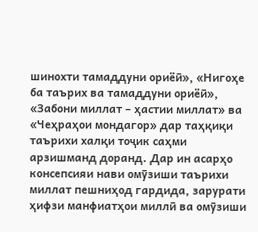шинохти тамаддуни ориёӣ», «Нигоҳе ба таърих ва тамаддуни ориёӣ», «Забони миллат – ҳастии миллат» ва «Чеҳраҳои мондагор» дар таҳқиқи таърихи халқи тоҷик саҳми арзишманд доранд. Дар ин асарҳо консепсияи нави омӯзиши таърихи миллат пешниҳод гардида, зарурати ҳифзи манфиатҳои миллӣ ва омӯзиши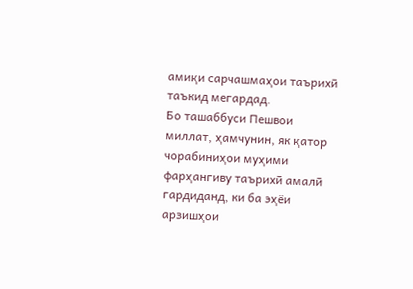амиқи сарчашмаҳои таърихӣ таъкид мегардад.
Бо ташаббуси Пешвои миллат, ҳамчунин, як қатор чорабиниҳои муҳими фарҳангиву таърихӣ амалӣ гардиданд, ки ба эҳёи арзишҳои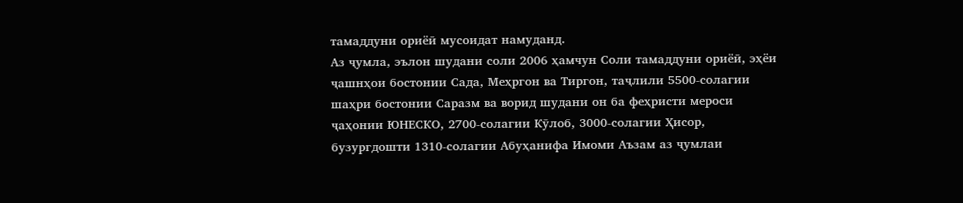тамаддуни ориёӣ мусоидат намуданд.
Аз ҷумла, эълон шудани соли 2006 ҳамчун Соли тамаддуни ориёӣ, эҳёи ҷашнҳои бостонии Сада, Меҳргон ва Тиргон, таҷлили 5500-солагии шаҳри бостонии Саразм ва ворид шудани он ба феҳристи мероси ҷаҳонии ЮНЕСКО, 2700-солагии Кӯлоб, 3000-солагии Ҳисор, бузургдошти 1310-солагии Абуҳанифа Имоми Аъзам аз ҷумлаи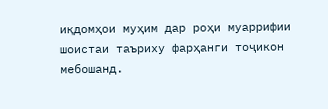иқдомҳои муҳим дар роҳи муаррифии шоистаи таъриху фарҳанги тоҷикон мебошанд.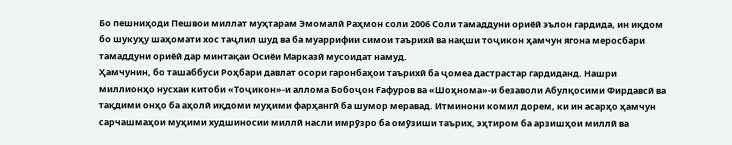Бо пешниҳоди Пешвои миллат муҳтарам Эмомалӣ Раҳмон соли 2006 Соли тамаддуни ориёӣ эълон гардида, ин иқдом бо шукуҳу шаҳомати хос таҷлил шуд ва ба муаррифии симои таърихӣ ва нақши тоҷикон ҳамчун ягона меросбари тамаддуни ориёӣ дар минтақаи Осиёи Марказӣ мусоидат намуд.
Ҳамчунин, бо ташаббуси Роҳбари давлат осори гаронбаҳои таърихӣ ба ҷомеа дастрастар гардиданд. Нашри миллионҳо нусхаи китоби «Тоҷикон»-и аллома Бобоҷон Ғафуров ва «Шоҳнома»-и безаволи Абулқосими Фирдавсӣ ва тақдими онҳо ба аҳолӣ иқдоми муҳими фарҳангӣ ба шумор меравад. Итминони комил дорем, ки ин асарҳо ҳамчун сарчашмаҳои муҳими худшиносии миллӣ насли имрӯзро ба омӯзиши таърих, эҳтиром ба арзишҳои миллӣ ва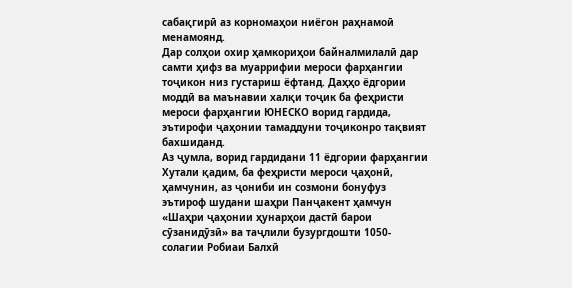сабақгирӣ аз корномаҳои ниёгон раҳнамоӣ менамоянд.
Дар солҳои охир ҳамкориҳои байналмилалӣ дар самти ҳифз ва муаррифии мероси фарҳангии тоҷикон низ густариш ёфтанд. Даҳҳо ёдгории моддӣ ва маънавии халқи тоҷик ба феҳристи мероси фарҳангии ЮНЕСКО ворид гардида, эътирофи ҷаҳонии тамаддуни тоҷиконро тақвият бахшиданд.
Аз ҷумла, ворид гардидани 11 ёдгории фарҳангии Хутали қадим, ба феҳристи мероси ҷаҳонӣ, ҳамчунин, аз ҷониби ин созмони бонуфуз эътироф шудани шаҳри Панҷакент ҳамчун «Шаҳри ҷаҳонии ҳунарҳои дастӣ барои сӯзанидӯзӣ» ва таҷлили бузургдошти 1050-солагии Робиаи Балхӣ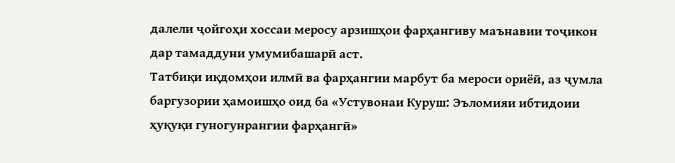далели ҷойгоҳи хоссаи меросу арзишҳои фарҳангиву маънавии тоҷикон дар тамаддуни умумибашарӣ аст.
Татбиқи иқдомҳои илмӣ ва фарҳангии марбут ба мероси ориёӣ, аз ҷумла баргузории ҳамоишҳо оид ба «Устувонаи Куруш: Эъломияи ибтидоии ҳуқуқи гуногунрангии фарҳангӣ»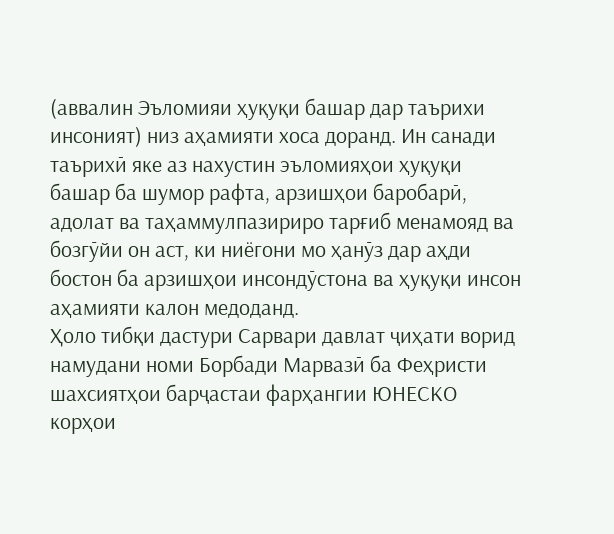(аввалин Эъломияи ҳуқуқи башар дар таърихи инсоният) низ аҳамияти хоса доранд. Ин санади таърихӣ яке аз нахустин эъломияҳои ҳуқуқи башар ба шумор рафта, арзишҳои баробарӣ, адолат ва таҳаммулпазириро тарғиб менамояд ва бозгӯйи он аст, ки ниёгони мо ҳанӯз дар аҳди бостон ба арзишҳои инсондӯстона ва ҳуқуқи инсон аҳамияти калон медоданд.
Ҳоло тибқи дастури Сарвари давлат ҷиҳати ворид намудани номи Борбади Марвазӣ ба Феҳристи шахсиятҳои барҷастаи фарҳангии ЮНЕСКО корҳои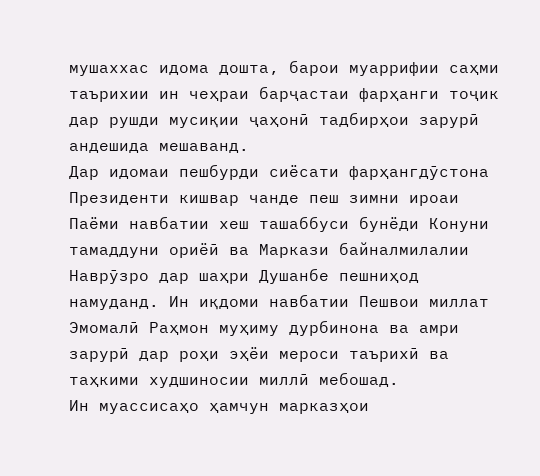мушаххас идома дошта, барои муаррифии саҳми таърихии ин чеҳраи барҷастаи фарҳанги тоҷик дар рушди мусиқии ҷаҳонӣ тадбирҳои зарурӣ андешида мешаванд.
Дар идомаи пешбурди сиёсати фарҳангдӯстона Президенти кишвар чанде пеш зимни ироаи Паёми навбатии хеш ташаббуси бунёди Конуни тамаддуни ориёӣ ва Маркази байналмилалии Наврӯзро дар шаҳри Душанбе пешниҳод намуданд. Ин иқдоми навбатии Пешвои миллат Эмомалӣ Раҳмон муҳиму дурбинона ва амри зарурӣ дар роҳи эҳёи мероси таърихӣ ва таҳкими худшиносии миллӣ мебошад.
Ин муассисаҳо ҳамчун марказҳои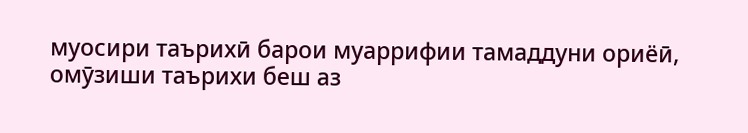муосири таърихӣ барои муаррифии тамаддуни ориёӣ, омӯзиши таърихи беш аз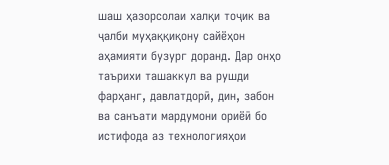шаш ҳазорсолаи халқи тоҷик ва ҷалби муҳаққиқону сайёҳон аҳамияти бузург доранд. Дар онҳо таърихи ташаккул ва рушди фарҳанг, давлатдорӣ, дин, забон ва санъати мардумони ориёӣ бо истифода аз технологияҳои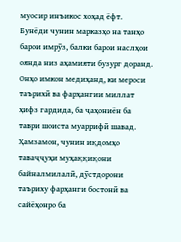муосир инъикос хоҳад ёфт.
Бунёди чунин марказҳо на танҳо барои имрӯз, балки барои наслҳои оянда низ аҳамияти бузург доранд. Онҳо имкон медиҳанд, ки мероси таърихӣ ва фарҳангии миллат ҳифз гардида, ба ҷаҳониён ба таври шоиста муаррифӣ шавад.
Ҳамзамон, чунин иқдомҳо таваҷҷуҳи муҳаққиқони байналмилалӣ, дӯстдорони таъриху фарҳанги бостонӣ ва сайёҳонро ба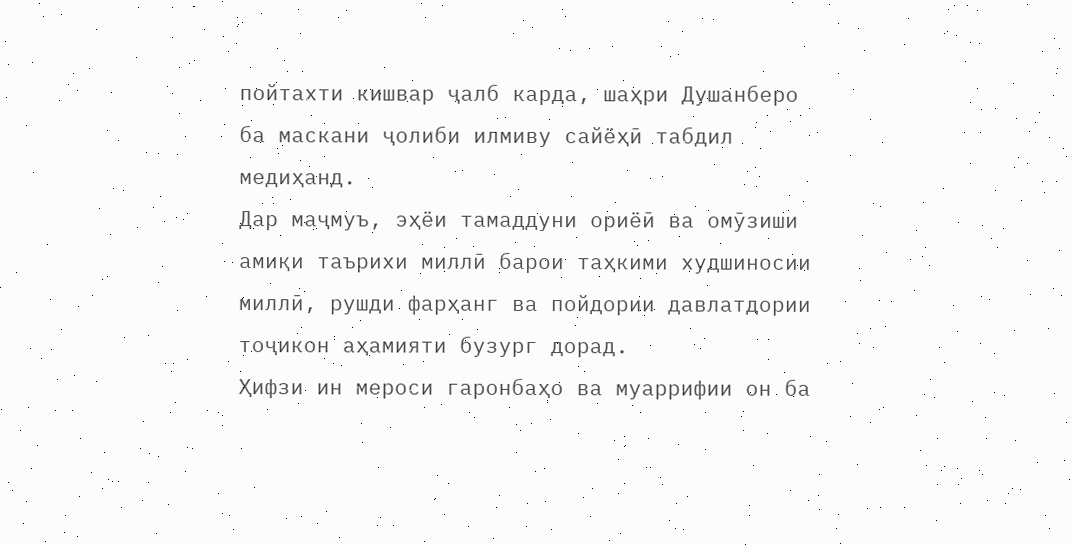пойтахти кишвар ҷалб карда, шаҳри Душанберо ба маскани ҷолиби илмиву сайёҳӣ табдил медиҳанд.
Дар маҷмуъ, эҳёи тамаддуни ориёӣ ва омӯзиши амиқи таърихи миллӣ барои таҳкими худшиносии миллӣ, рушди фарҳанг ва пойдории давлатдории тоҷикон аҳамияти бузург дорад.
Ҳифзи ин мероси гаронбаҳо ва муаррифии он ба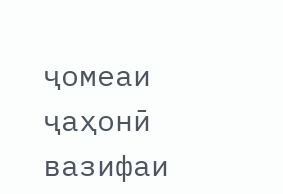ҷомеаи ҷаҳонӣ вазифаи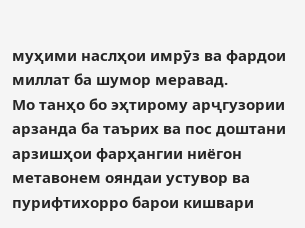муҳими наслҳои имрӯз ва фардои миллат ба шумор меравад.
Мо танҳо бо эҳтирому арҷгузории арзанда ба таърих ва пос доштани арзишҳои фарҳангии ниёгон метавонем ояндаи устувор ва пурифтихорро барои кишвари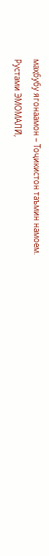маҳбубу ягонаамон – Тоҷикистон таъмин намоем.
Рустами ЭМОМАЛӢ,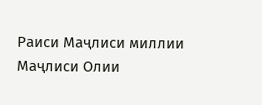Раиси Маҷлиси миллии Маҷлиси Олии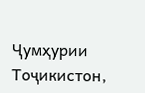Ҷумҳурии Тоҷикистон,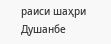раиси шаҳри Душанбе